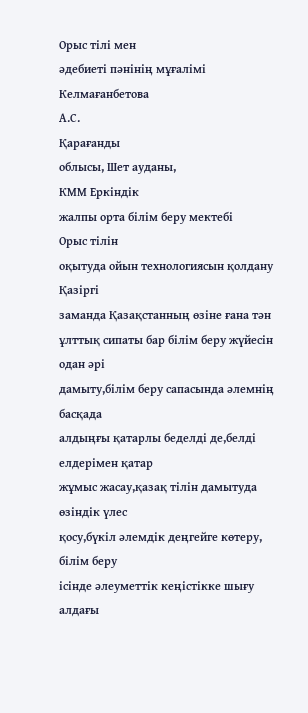Орыс тілі мен
әдебиеті пәнінің мұғалімі Келмағанбетова
А.С.
Қарағанды
облысы, Шет ауданы,
КММ Еркіндік
жалпы орта білім беру мектебі
Орыс тілін
оқытуда ойын технологиясын қолдану
Қазіргі
заманда Қазақстанның өзіне ғана тән
ұлттық сипаты бар білім беру жүйесін одан әрі
дамыту,білім беру сапасында әлемнің басқада
алдыңғы қатарлы беделді де,белді елдерімен қатар
жұмыс жасау,қазақ тілін дамытуда өзіндік үлес
қосу,бүкіл әлемдік деңгейге көтеру, білім беру
ісінде әлеуметтік кеңістікке шығу алдағы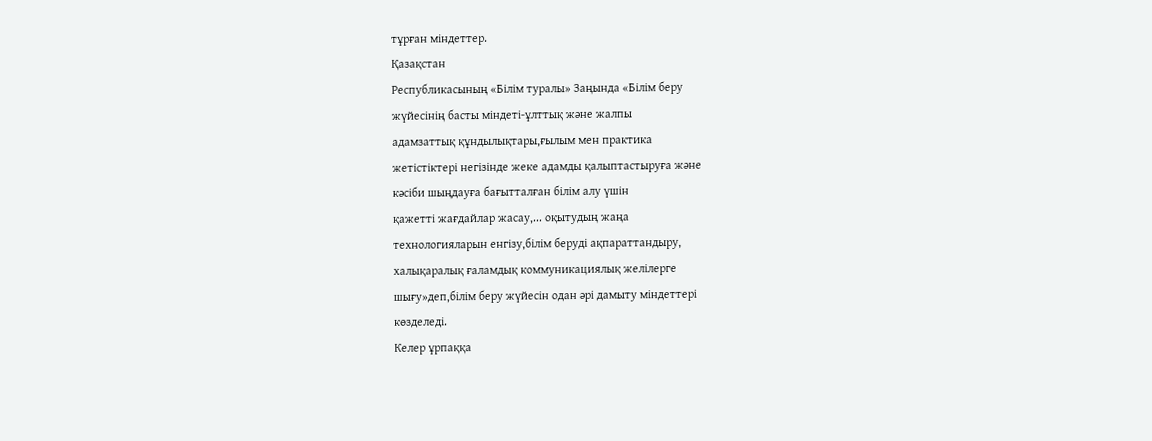тұрған міндеттер.
Қазақстан
Республикасының «Білім туралы» Заңында «Білім беру
жүйесінің басты міндеті-ұлттық және жалпы
адамзаттық құндылықтары,ғылым мен практика
жетістіктері негізінде жеке адамды қалыптастыруға және
кәсіби шыңдауға бағытталған білім алу үшін
қажетті жағдайлар жасау,... оқытудың жаңа
технологияларын енгізу,білім беруді ақпараттандыру,
халықаралық ғаламдық коммуникациялық желілерге
шығу»деп,білім беру жүйесін одан әрі дамыту міндеттері
көзделеді.
Келер ұрпаққа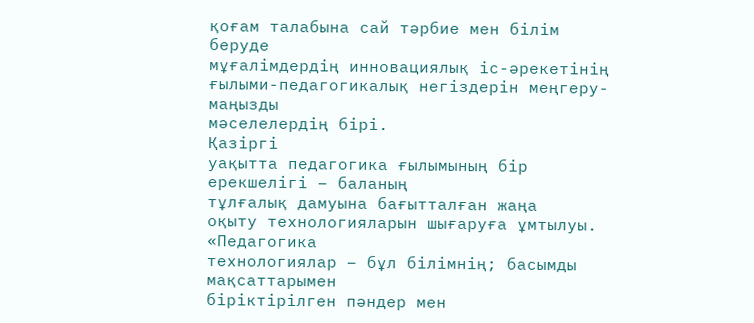қоғам талабына сай тәрбие мен білім беруде
мұғалімдердің инновациялық іс-әрекетінің
ғылыми-педагогикалық негіздерін меңгеру-маңызды
мәселелердің бірі.
Қазіргі
уақытта педагогика ғылымының бір ерекшелігі – баланың
тұлғалық дамуына бағытталған жаңа
оқыту технологияларын шығаруға ұмтылуы. «Педагогика
технологиялар – бұл білімнің; басымды мақсаттарымен
біріктірілген пәндер мен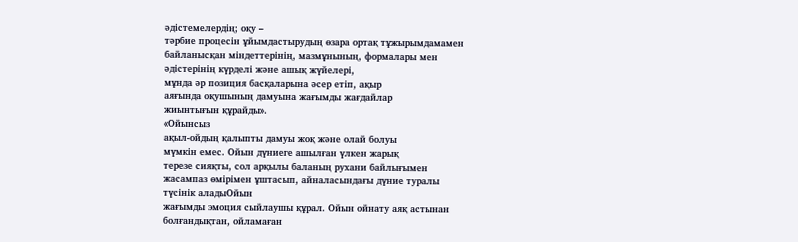әдістемелердің; оқу –
тәрбие процесін ұйымдастырудың өзара ортақ тұжырымдамамен
байланысқан міндеттерінің, мазмұнының, формалары мен
әдістерінің күрделі және ашық жүйелері,
мұнда әр позиция басқаларына әсер етіп, ақыр
аяғында оқушының дамуына жағымды жағдайлар
жиынтығын құрайды».
«Ойынсыз
ақыл-ойдың қалыпты дамуы жоқ және олай болуы
мүмкін емес. Ойын дүниеге ашылған үлкен жарық
терезе сияқты, сол арқылы баланың рухани байлығымен
жасампаз өмірімен ұштасып, айналасындағы дүние туралы
түсінік аладыОйын
жағымды эмоция сыйлаушы құрал. Ойын ойнату аяқ астынан
болғандықтан, ойламаған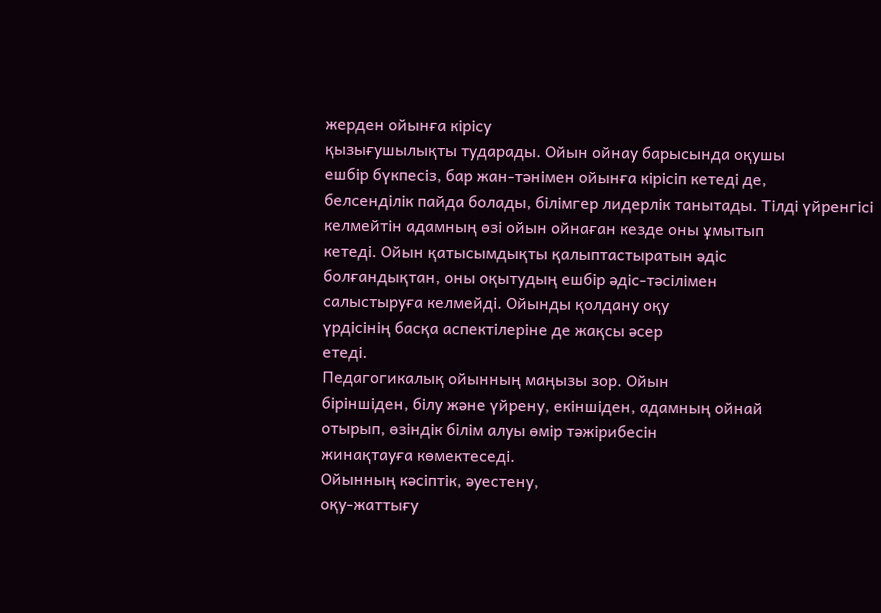жерден ойынға кірісу
қызығушылықты тударады. Ойын ойнау барысында оқушы
ешбір бүкпесіз, бар жан-тәнімен ойынға кірісіп кетеді де,
белсенділік пайда болады, білімгер лидерлік танытады. Тілді үйренгісі
келмейтін адамның өзі ойын ойнаған кезде оны ұмытып
кетеді. Ойын қатысымдықты қалыптастыратын әдіс
болғандықтан, оны оқытудың ешбір әдіс-тәсілімен
салыстыруға келмейді. Ойынды қолдану оқу
үрдісінің басқа аспектілеріне де жақсы әсер
етеді.
Педагогикалық ойынның маңызы зор. Ойын
біріншіден, білу және үйрену, екіншіден, адамның ойнай
отырып, өзіндік білім алуы өмір тәжірибесін
жинақтауға көмектеседі.
Ойынның кәсіптік, әуестену,
оқу-жаттығу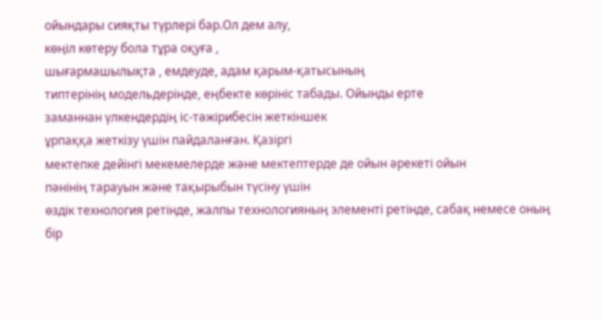ойындары сияқты түрлері бар.Ол дем алу,
көңіл көтеру бола тұра оқуға ,
шығармашылықта , емдеуде, адам қарым-қатысының
типтерінің модельдерінде, еңбекте көрініс табады. Ойынды ерте
заманнан үлкендердің іс-тәжірибесін жеткіншек
ұрпаққа жеткізу үшін пайдаланған. Қазіргі
мектепке дейінгі мекемелерде және мектептерде де ойын әрекеті ойын
пәнінің тарауын және тақырыбын түсіну үшін
өздік технология ретінде, жалпы технологияның элементі ретінде, сабақ немесе оның бір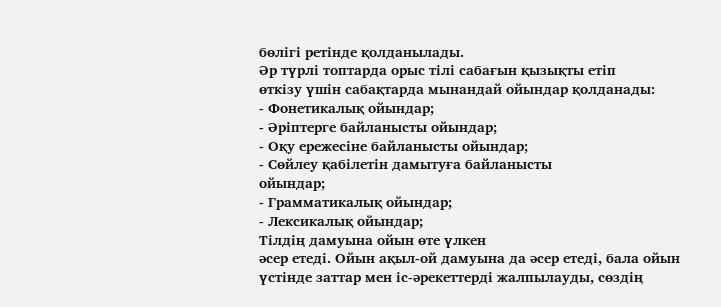бөлігі ретінде қолданылады.
Әр түрлі топтарда орыс тілі сабағын қызықты етіп
өткізу үшін сабақтарда мынандай ойындар қолданады:
- Фонетикалық ойындар;
- Әріптерге байланысты ойындар;
- Оқу ережесіне байланысты ойындар;
- Сөйлеу қабілетін дамытуға байланысты
ойындар;
- Грамматикалық ойындар;
- Лексикалық ойындар;
Тілдің дамуына ойын өте үлкен
әсер етеді. Ойын ақыл-ой дамуына да әсер етеді, бала ойын
үстінде заттар мен іс-әрекеттерді жалпылауды, сөздің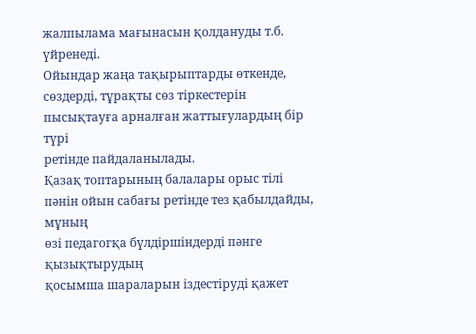жалпылама мағынасын қолдануды т.б. үйренеді.
Ойындар жаңа тақырыптарды өткенде,
сөздерді, тұрақты сөз тіркестерін
пысықтауға арналған жаттығулардың бір түрі
ретінде пайдаланылады.
Қазақ топтарының балалары орыс тілі
пәнін ойын сабағы ретінде тез қабылдайды, мұның
өзі педагогқа бүлдіршіндерді пәнге қызықтырудың
қосымша шараларын іздестіруді қажет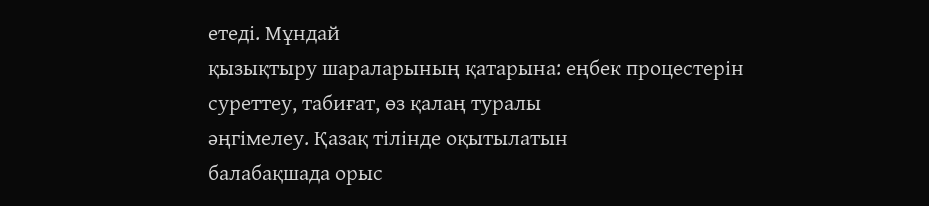етеді. Мұндай
қызықтыру шараларының қатарына: еңбек процестерін
суреттеу, табиғат, өз қалаң туралы
әңгімелеу. Қазақ тілінде оқытылатын
балабақшада орыс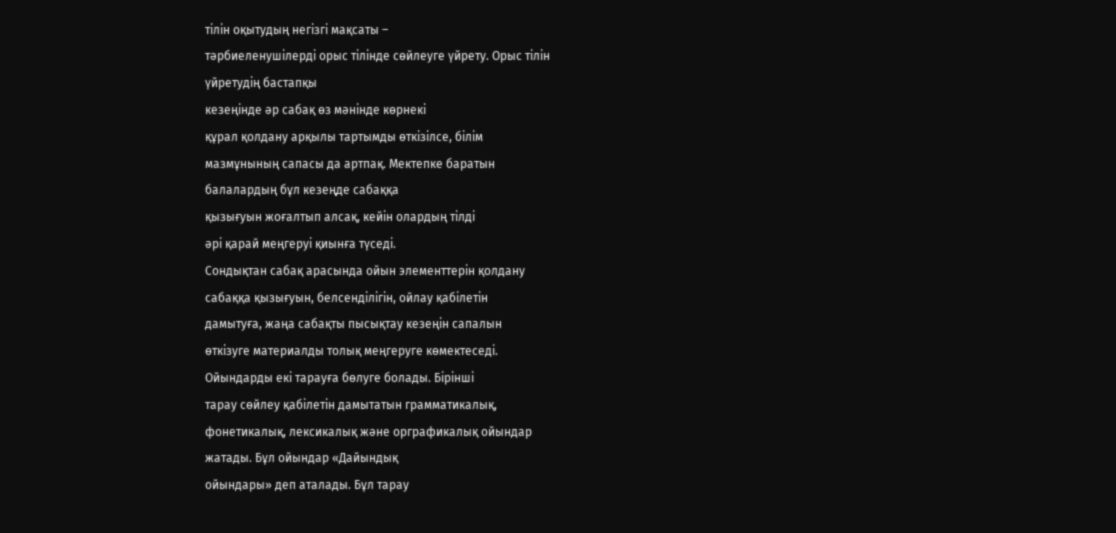тілін оқытудың негізгі мақсаты –
тәрбиеленушілерді орыс тілінде сөйлеуге үйрету. Орыс тілін
үйретудің бастапқы
кезеңінде әр сабақ өз мәнінде көрнекі
құрал қолдану арқылы тартымды өткізілсе, білім
мазмұнының сапасы да артпақ. Мектепке баратын
балалардың бұл кезеңде сабаққа
қызығуын жоғалтып алсақ, кейін олардың тілді
әрі қарай меңгеруі қиынға түседі.
Сондықтан сабақ арасында ойын элементтерін қолдану
сабаққа қызығуын, белсенділігін, ойлау қабілетін
дамытуға, жаңа сабақты пысықтау кезеңін сапалын
өткізуге материалды толық меңгеруге көмектеседі.
Ойындарды екі тарауға бөлуге болады. Бірінші
тарау сөйлеу қабілетін дамытатын грамматикалық,
фонетикалық, лексикалық және орграфикалық ойындар
жатады. Бұл ойындар «Дайындық
ойындары» деп аталады. Бұл тарау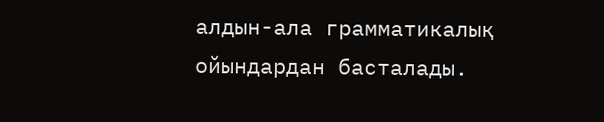алдын-ала грамматикалық
ойындардан басталады.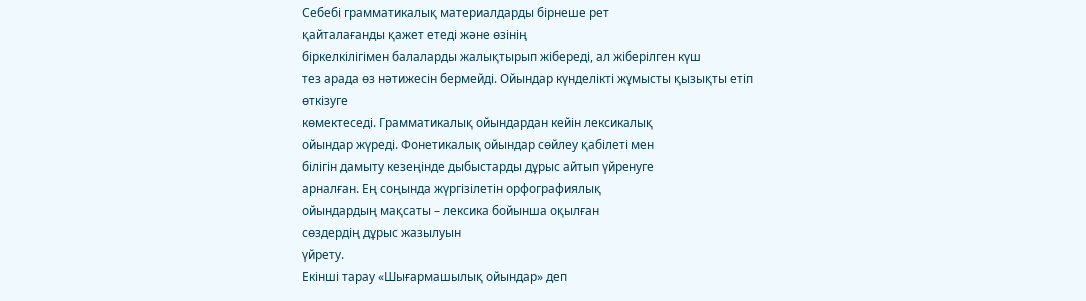Себебі грамматикалық материалдарды бірнеше рет
қайталағанды қажет етеді және өзінің
біркелкілігімен балаларды жалықтырып жібереді, ал жіберілген күш
тез арада өз нәтижесін бермейді. Ойындар күнделікті жұмысты қызықты етіп өткізуге
көмектеседі. Грамматикалық ойындардан кейін лексикалық
ойындар жүреді. Фонетикалық ойындар сөйлеу қабілеті мен
білігін дамыту кезеңінде дыбыстарды дұрыс айтып үйренуге
арналған. Ең соңында жүргізілетін орфографиялық
ойындардың мақсаты – лексика бойынша оқылған
сөздердің дұрыс жазылуын
үйрету.
Екінші тарау «Шығармашылық ойындар» деп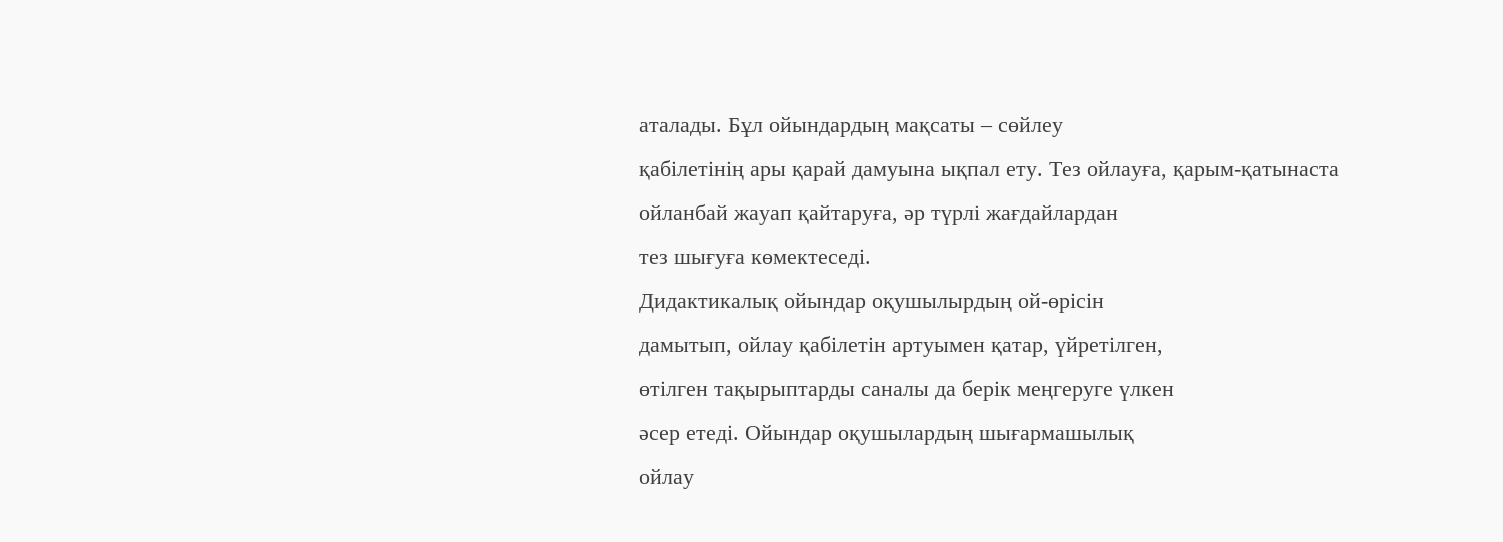аталады. Бұл ойындардың мақсаты – сөйлеу
қабілетінің ары қарай дамуына ықпал ету. Тез ойлауға, қарым-қатынаста
ойланбай жауап қайтаруға, әр түрлі жағдайлардан
тез шығуға көмектеседі.
Дидактикалық ойындар оқушылырдың ой-өрісін
дамытып, ойлау қабілетін артуымен қатар, үйретілген,
өтілген тақырыптарды саналы да берік меңгеруге үлкен
әсер етеді. Ойындар оқушылардың шығармашылық
ойлау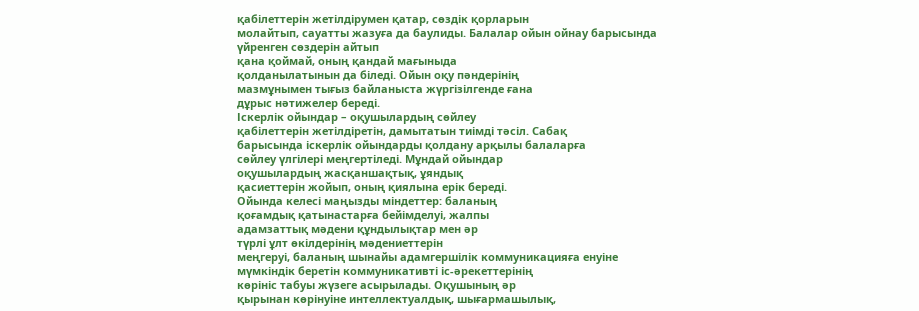қабілеттерін жетілдірумен қатар, сөздік қорларын
молайтып, сауатты жазуға да баулиды. Балалар ойын ойнау барысында
үйренген сөздерін айтып
қана қоймай, оның қандай мағыныда
қолданылатынын да біледі. Ойын оқу пәндерінің
мазмұнымен тығыз байланыста жүргізілгенде ғана
дұрыс нәтижелер береді.
Іскерлік ойындар – оқушылардың сөйлеу
қабілеттерін жетілдіретін, дамытатын тиімді тәсіл. Сабақ
барысында іскерлік ойындарды қолдану арқылы балаларға
сөйлеу үлгілері меңгертіледі. Мұндай ойындар
оқушылардың жасқаншақтық, ұяндық
қасиеттерін жойып, оның қиялына ерік береді.
Ойында келесі маңызды міндеттер: баланың
қоғамдық қатынастарға бейімделуі, жалпы
адамзаттық мәдени құндылықтар мен әр
түрлі ұлт өкілдерінің мәдениеттерін
меңгеруі, баланың шынайы адамгершілік коммуникацияға енуіне
мүмкіндік беретін коммуникативті іс-әрекеттерінің
көрініс табуы жүзеге асырылады. Оқушының әр
қырынан көрінуіне интеллектуалдық, шығармашылық,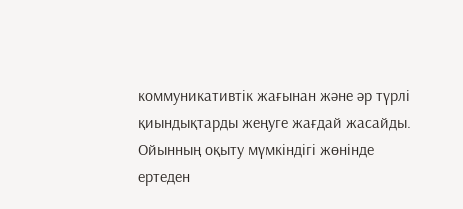коммуникативтік жағынан және әр түрлі
қиындықтарды жеңуге жағдай жасайды.
Ойынның оқыту мүмкіндігі жөнінде
ертеден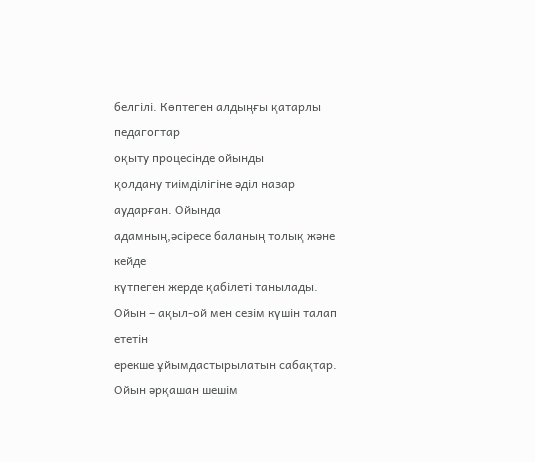белгілі. Көптеген алдыңғы қатарлы педагогтар
оқыту процесінде ойынды
қолдану тиімділігіне әділ назар аударған. Ойында
адамның,әсіресе баланың толық және кейде
күтпеген жерде қабілеті танылады.
Ойын – ақыл-ой мен сезім күшін талап ететін
ерекше ұйымдастырылатын сабақтар. Ойын әрқашан шешім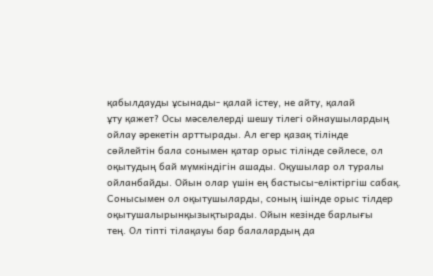қабылдауды ұсынады- қалай істеу, не айту, қалай
ұту қажет? Осы мәселелерді шешу тілегі ойнаушылардың
ойлау әрекетін арттырады. Ал егер қазақ тілінде
сөйлейтін бала сонымен қатар орыс тілінде сөйлесе, ол
оқытудың бай мүмкіндігін ашады. Оқушылар ол туралы
ойланбайды. Ойын олар үшін ең бастысы-еліктіргіш сабақ.
Сонысымен ол оқытушыларды, соның ішінде орыс тілдер
оқытушалырынқызықтырады. Ойын кезінде барлығы
тең. Ол тіпті тілақауы бар балалардың да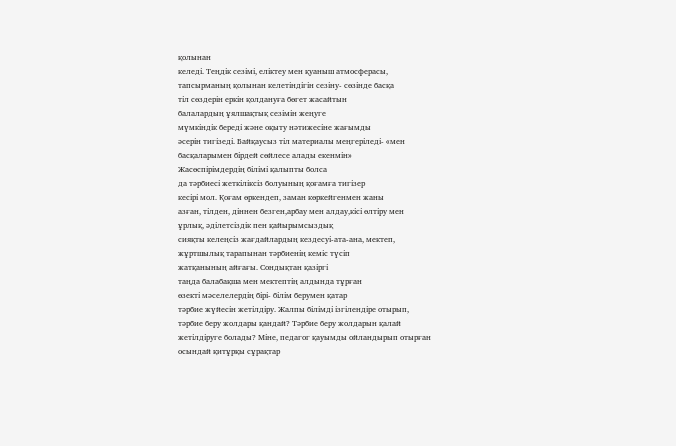қолынан
келеді. Теңдік сезімі, еліктеу мен қуаныш атмосферасы,
тапсырманың қолынан келетіндігін сезіну- сөзінде басқа
тіл сөздерін еркін қолдануға бөгет жасайтын
балалардың ұялшақтық сезімін жеңуге
мүмкіндік береді және оқыту нәтижесіне жағымды
әсерін тигізеді. Байқаусыз тіл материалы меңгеріледі- «мен
басқаларымен бірдей сөйлесе алады екенмін»
Жасөспірімдердің білімі қалыпты болса
да тәрбиесі жеткіліксіз болуының қоғамға тигізер
кесірі мол. Қоғам өркендеп, заман көркейгенмен жаны
азған, тілден, діннен безген,арбау мен алдау,кісі өлтіру мен
ұрлық, әділетсіздік пен қайырымсыздық
сияқты келеңсіз жағдайлардың кездесуі-ата-ана, мектеп,
жұртшылық тарапынан тәрбиенің кеміс түсіп
жатқанының айғағы. Сондықтан қазіргі
таңда балабақша мен мектептің алдында тұрған
өзекті мәселелердің бірі- білім берумен қатар
тәрбие жүйесін жетілдіру. Жалпы білімді ізгілендіре отырып,
тәрбие беру жолдары қандай? Тәрбие беру жолдарын қалай
жетілдіруге болады? Міне, педагог қауымды ойландырып отырған
осындай қитұрқы сұрақтар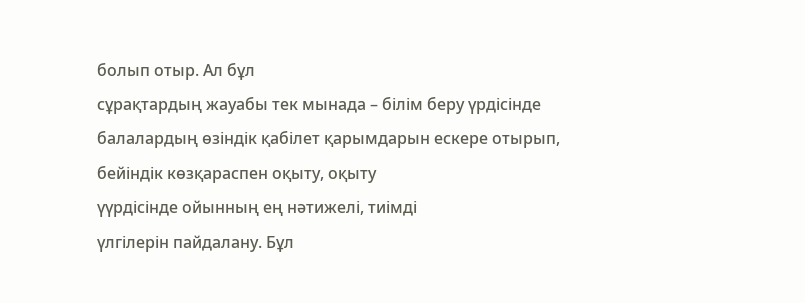болып отыр. Ал бұл
сұрақтардың жауабы тек мынада – білім беру үрдісінде
балалардың өзіндік қабілет қарымдарын ескере отырып,
бейіндік көзқараспен оқыту, оқыту
үүрдісінде ойынның ең нәтижелі, тиімді
үлгілерін пайдалану. Бұл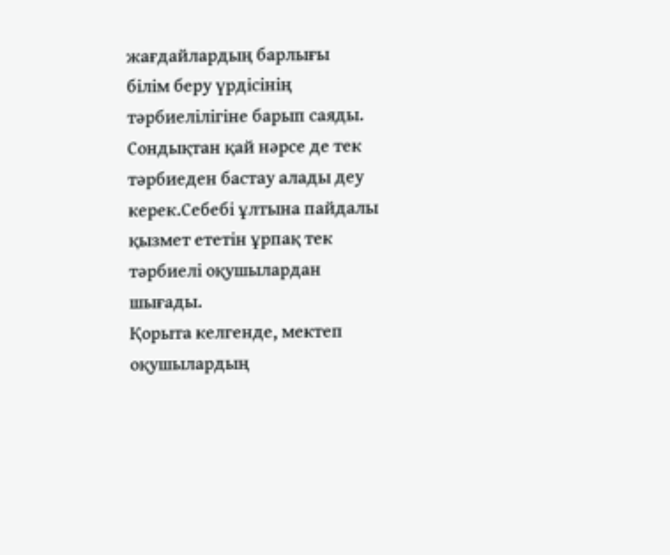жағдайлардың барлығы
білім беру үрдісінің тәрбиелілігіне барып саяды.
Сондықтан қай нәрсе де тек тәрбиеден бастау алады деу
керек.Себебі ұлтына пайдалы қызмет ететін ұрпақ тек
тәрбиелі оқушылардан шығады.
Қорыта келгенде, мектеп
оқушылардың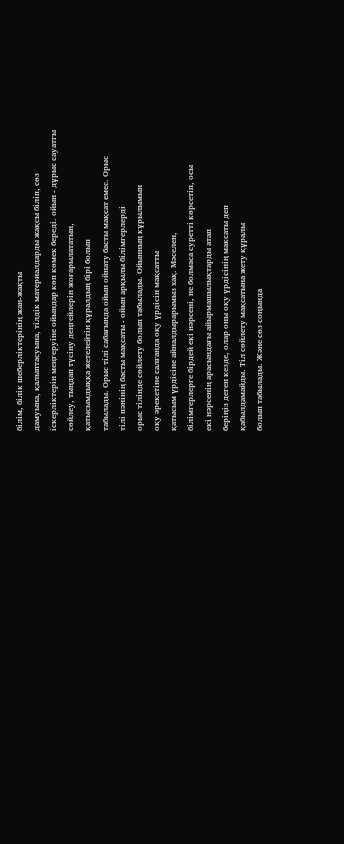білім, білік шеберліктерінің жан-жақты
дамуына, қалыптасуына, тілдік материалдарды жақсы біліп, сөз
іскерліктерін меңгеруіне ойындар көп көмек береді. ойын - дұрыс сауатгы
сөйлеу, тыңдап түсіну деңгейлерін жоғарылататын,
қатысымдыққа жетелейтін құралдың бірі болып
табылады. Орыс тілі сабағында ойын ойнату басты мақсат емес. Орыс
тілі пәнінің басты мақсаты - ойын арқылы білімгерлерді
орыс тілінде сөйлету болып табылады. Ойынның кұрылымын
оқу әрекетіне салғанда оқу үрдісін мақсатты
қатысым үрдісіне айналдырарымыз хақ. Мәселен,
білімгерлерге бірдей екі нәрсені, не болмаса суретті көрсетіп, осы
екі нәрсенің арасындағы айырмашылықтарды атап
беріңіз деген кезде, олар оны оқу үрдісінің максаты деп
қабылдамайды. Тіл сөйлету мақсатына жету құралы
болып табылады. Және сөз соңында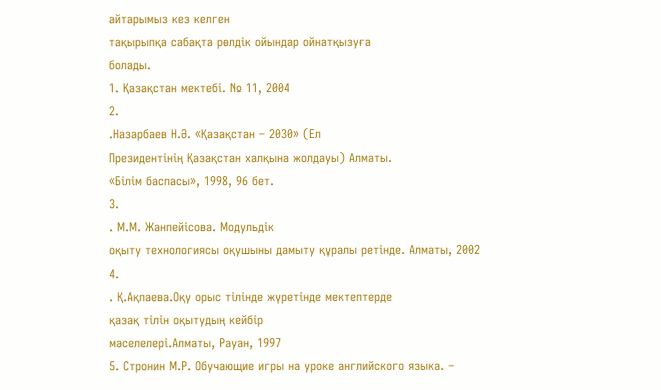айтарымыз кез келген
тақырыпқа сабақта рөлдік ойындар ойнатқызуға
болады.
1. Қазақстан мектебі. № 11, 2004
2.
.Назарбаев Н.Ә. «Қазақстан – 2030» (Ел
Президентінің Қазақстан халқына жолдауы) Алматы.
«Білім баспасы», 1998, 96 бет.
3.
. М.М. Жанпейісова. Модульдік
оқыту технологиясы оқушыны дамыту құралы ретінде. Алматы, 2002
4.
. Қ.Ақпаева.Оқу орыс тілінде жүретінде мектептерде
қазақ тілін оқытудың кейбір
мәселелері.Алматы, Рауан, 1997
5. Стронин М.Р. Обучающие игры на уроке английского языка. –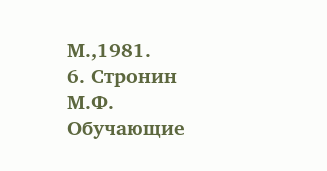М.,1981.
6. Стронин М.Ф. Обучающие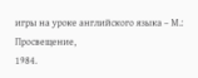игры на уроке английского языка – М.: Просвещение,
1984.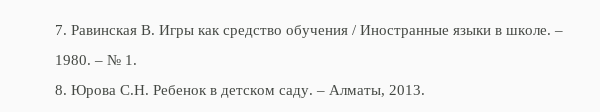7. Равинская В. Игры как средство обучения / Иностранные языки в школе. – 1980. – № 1.
8. Юрова С.Н. Ребенок в детском саду. – Алматы, 2013.